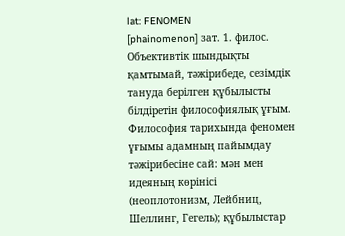lat: FENOMEN
[phainomenon] зат. 1. филос. Объективтік шындықты қамтымай, тәжірибеде, сезімдік тануда берілген құбылысты білдіретін философиялық ұғым.
Философия тарихында феномен ұғымы адамның пайымдау тәжірибесіне сай: мән мен идеяның көрінісі (неоплотонизм, Лейбниц, Шеллинг, Гегель); құбылыстар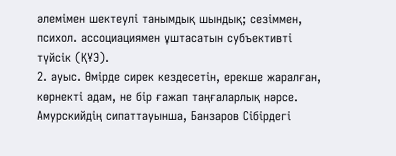әлемімен шектеулі танымдық шындық; сезіммен, психол. ассоциациямен ұштасатын субъективті түйсік (ҚҰЭ).
2. ауыс. Өмірде сирек кездесетін, ерекше жаралған, көрнекті адам, не бір ғажап таңғаларлық нәрсе.
Амурскийдің сипаттауынша, Банзаров Сібірдегі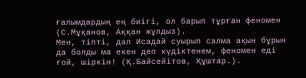ғалымдардың ең биігі, ол барып тұрған феномен (С.Мұқанов, Аққан жұлдыз).
Мен, тіпті, дәл Исадай суырып салма ақын бұрын да болды ма екен деп күдіктенем, феномен еді ғой, шіркін! (Қ.Байсейітов, Құштар.).